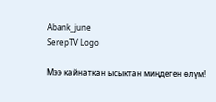Abank_june
SerepTV Logo

Мээ кайнаткан ысыктан миңдеген өлүм!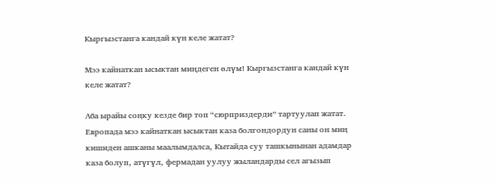Кыргызстанга кандай күн келе жатат?

Мээ кайнаткан ысыктан миңдеген өлүм! Кыргызстанга кандай күн келе жатат?

Аба ырайы соңку кезде бир топ “сюрприздерди” тартуулап жатат. Европада мээ кайнаткан ысыктан каза болгондордун саны он миң кишиден ашканы маалымдалса, Кытайда суу ташкынынан адамдар каза болуп, атүгүл, фермадан уулуу жыландарды сел агызып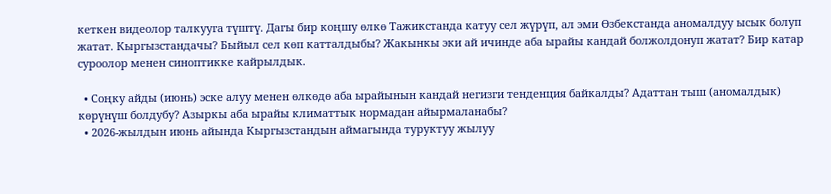кеткен видеолор талкууга түштү. Дагы бир коңшу өлкө Тажикстанда катуу сел жүрүп, ал эми Өзбекстанда аномалдуу ысык болуп жатат. Кыргызстандачы? Быйыл сел көп катталдыбы? Жакынкы эки ай ичинде аба ырайы кандай болжолдонуп жатат? Бир катар суроолор менен синоптикке кайрылдык.

  • Соңку айды (июнь) эске алуу менен өлкөдө аба ырайынын кандай негизги тенденция байкалды? Адаттан тыш (аномалдык) көрүнүш болдубу? Азыркы аба ырайы климаттык нормадан айырмаланабы?
  • 2026-жылдын июнь айында Кыргызстандын аймагында туруктуу жылуу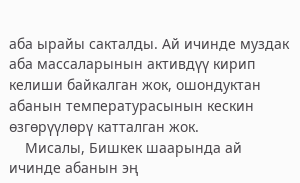аба ырайы сакталды. Ай ичинде муздак аба массаларынын активдүү кирип келиши байкалган жок, ошондуктан абанын температурасынын кескин өзгөрүүлөрү катталган жок.
    Мисалы, Бишкек шаарында ай ичинде абанын эң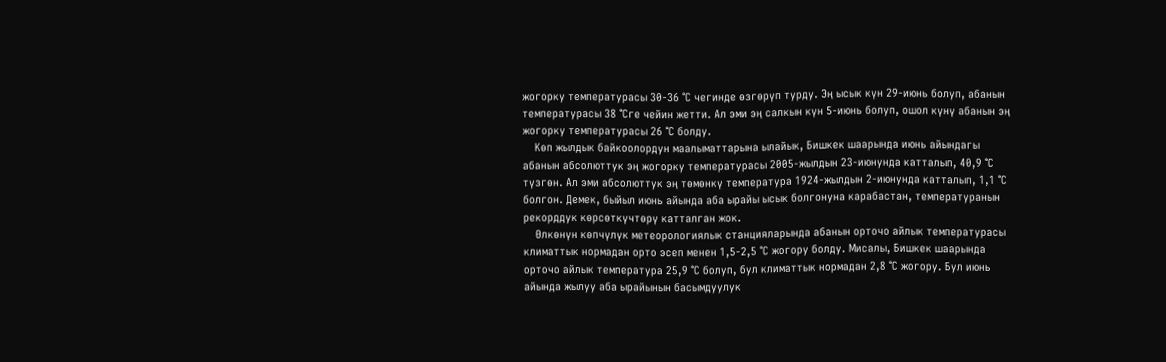жогорку температурасы 30-36 °С чегинде өзгөрүп турду. Эң ысык күн 29-июнь болуп, абанын температурасы 38 °Сге чейин жетти. Ал эми эң салкын күн 5-июнь болуп, ошол күнү абанын эң жогорку температурасы 26 °С болду.
    Көп жылдык байкоолордун маалыматтарына ылайык, Бишкек шаарында июнь айындагы абанын абсолюттук эң жогорку температурасы 2005-жылдын 23-июнунда катталып, 40,9 °С түзгөн. Ал эми абсолюттук эң төмөнкү температура 1924-жылдын 2-июнунда катталып, 1,1 °С болгон. Демек, быйыл июнь айында аба ырайы ысык болгонуна карабастан, температуранын рекорддук көрсөткүчтөрү катталган жок.
    Өлкөнүн көпчүлүк метеорологиялык станцияларында абанын орточо айлык температурасы климаттык нормадан орто эсеп менен 1,5-2,5 °С жогору болду. Мисалы, Бишкек шаарында орточо айлык температура 25,9 °С болуп, бул климаттык нормадан 2,8 °С жогору. Бул июнь айында жылуу аба ырайынын басымдуулук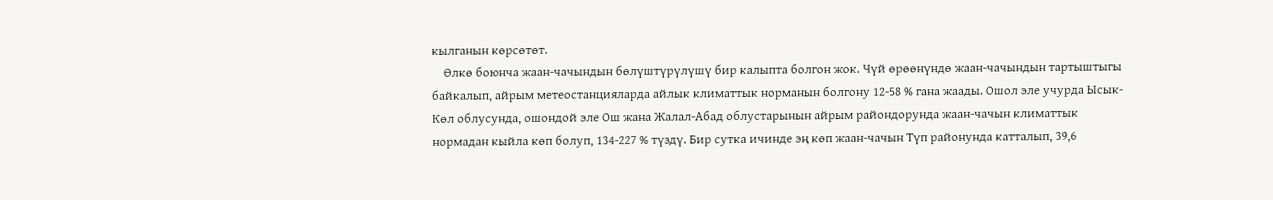кылганын көрсөтөт.
    Өлкө боюнча жаан-чачындын бөлүштүрүлүшү бир калыпта болгон жок. Чүй өрөөнүндө жаан-чачындын тартыштыгы байкалып, айрым метеостанцияларда айлык климаттык норманын болгону 12-58 % гана жаады. Ошол эле учурда Ысык-Көл облусунда, ошондой эле Ош жана Жалал-Абад облустарынын айрым райондорунда жаан-чачын климаттык нормадан кыйла көп болуп, 134-227 % түздү. Бир сутка ичинде эң көп жаан-чачын Түп районунда катталып, 39,6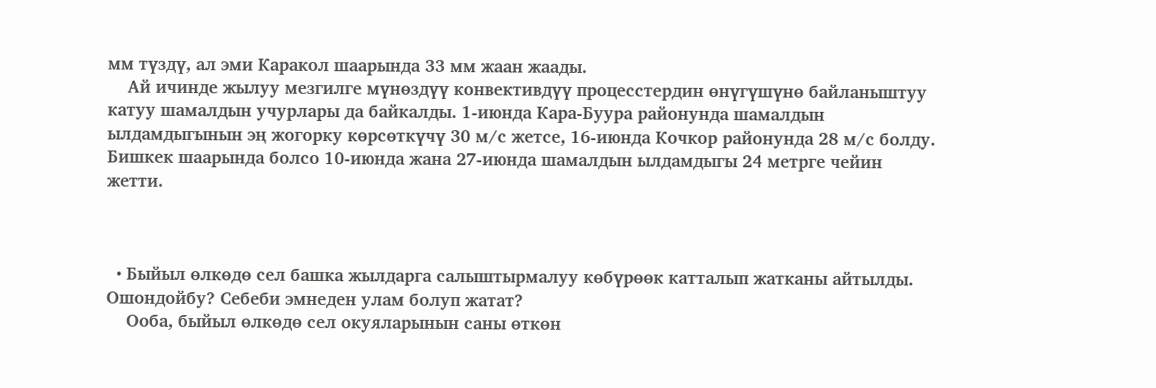мм түздү, ал эми Каракол шаарында 33 мм жаан жаады.
    Ай ичинде жылуу мезгилге мүнөздүү конвективдүү процесстердин өнүгүшүнө байланыштуу катуу шамалдын учурлары да байкалды. 1-июнда Кара-Буура районунда шамалдын ылдамдыгынын эң жогорку көрсөткүчү 30 м/с жетсе, 16-июнда Кочкор районунда 28 м/с болду. Бишкек шаарында болсо 10-июнда жана 27-июнда шамалдын ылдамдыгы 24 метрге чейин жетти.



  • Быйыл өлкөдө сел башка жылдарга салыштырмалуу көбүрөөк катталып жатканы айтылды. Ошондойбу? Себеби эмнеден улам болуп жатат?
    Ооба, быйыл өлкөдө сел окуяларынын саны өткөн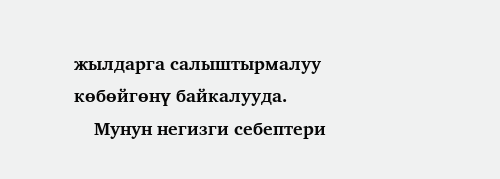жылдарга салыштырмалуу көбөйгөнү байкалууда.
    Мунун негизги себептери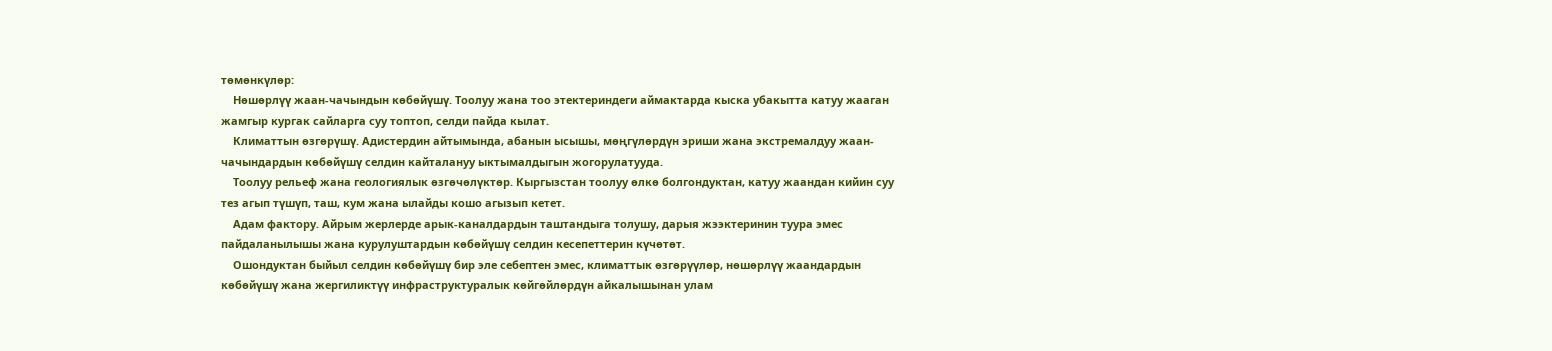төмөнкүлөр:
    Нөшөрлүү жаан-чачындын көбөйүшү. Тоолуу жана тоо этектериндеги аймактарда кыска убакытта катуу жааган жамгыр кургак сайларга суу топтоп, селди пайда кылат.
    Климаттын өзгөрүшү. Адистердин айтымында, абанын ысышы, мөңгүлөрдүн эриши жана экстремалдуу жаан-чачындардын көбөйүшү селдин кайталануу ыктымалдыгын жогорулатууда.
    Тоолуу рельеф жана геологиялык өзгөчөлүктөр. Кыргызстан тоолуу өлкө болгондуктан, катуу жаандан кийин суу тез агып түшүп, таш, кум жана ылайды кошо агызып кетет.
    Адам фактору. Айрым жерлерде арык-каналдардын таштандыга толушу, дарыя жээктеринин туура эмес пайдаланылышы жана курулуштардын көбөйүшү селдин кесепеттерин күчөтөт.
    Ошондуктан быйыл селдин көбөйүшү бир эле себептен эмес, климаттык өзгөрүүлөр, нөшөрлүү жаандардын көбөйүшү жана жергиликтүү инфраструктуралык көйгөйлөрдүн айкалышынан улам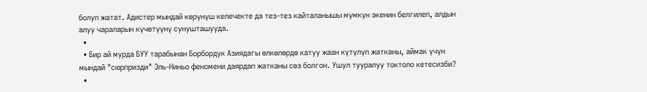болуп жатат. Адистер мындай көрүнүш келечекте да тез-тез кайталанышы мүмкүн экенин белгилеп, алдын алуу чараларын күчөтүүнү сунушташууда.
  •
  • Бир ай мурда БУУ тарабынан Борбордук Азиядагы өлкөлөрдө катуу жаан күтүлүп жатканы, аймак үчүн мындай "сюрпризди" Эль-Ниньо феномени даярдап жатканы сөз болгон. Ушул тууралуу токтоло кетесизби?
  •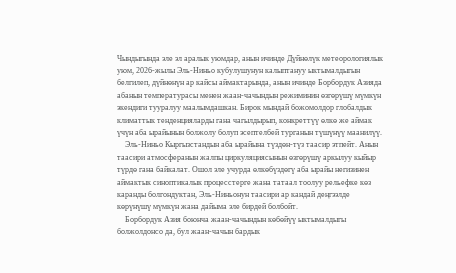Чындыгында эле эл аралык уюмдар, анын ичинде Дүйнөлүк метеорологиялык уюм, 2026-жылы Эль-Ниньо кубулушунун калыптануу ыктымалдыгын белгилеп, дүйнөнүн ар кайсы аймактарында, анын ичинде Борбордук Азияда абанын температурасы менен жаан-чачындын режиминин өзгөрүшү мүмкүн экендиги тууралуу маалымдашкан. Бирок мындай божомолдор глобалдык климаттык тенденцияларды гана чагылдырып, конкреттүү өлкө же аймак үчүн аба ырайынын болжолу болуп эсептелбей турганын түшүнүү маанилүү.
    Эль-Ниньо Кыргызстандын аба ырайына түздөн-түз таасир этпейт. Анын таасири атмосферанын жалпы циркуляциясынын өзгөрүшү аркылуу кыйыр түрдө гана байкалат. Ошол эле учурда өлкөбүздөгү аба ырайы негизинен аймактык синоптикалык процесстерге жана татаал тоолуу рельефке көз каранды болгондуктан, Эль-Ниньонун таасири ар кандай деңгээлде көрүнүшү мүмкүн жана дайыма эле бирдей болбойт.
    Борбордук Азия боюнча жаан-чачындын көбөйүү ыктымалдыгы болжолдонсо да, бул жаан-чачын бардык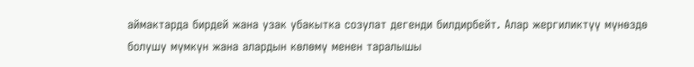аймактарда бирдей жана узак убакытка созулат дегенди билдирбейт. Алар жергиликтүү мүнөздө болушу мүмкүн жана алардын көлөмү менен таралышы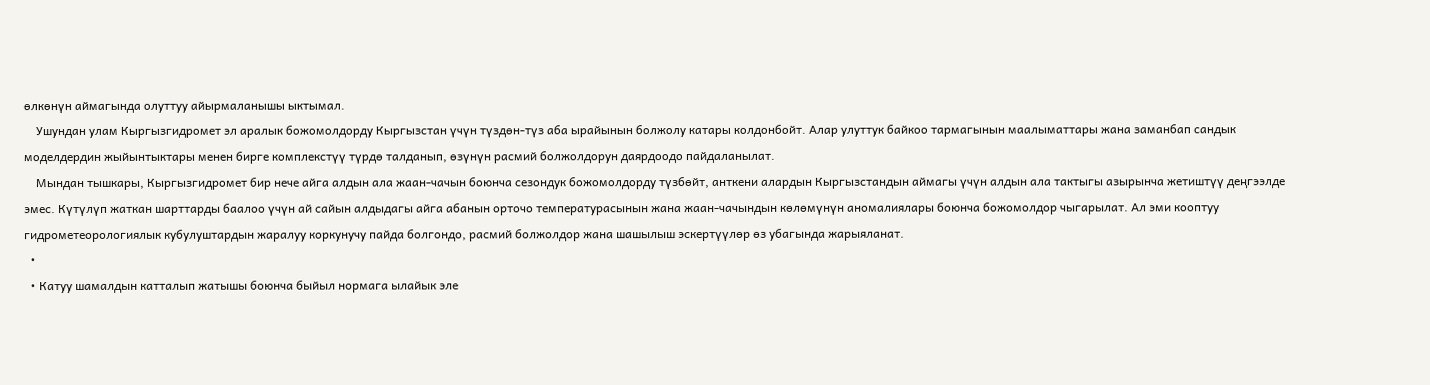өлкөнүн аймагында олуттуу айырмаланышы ыктымал.
    Ушундан улам Кыргызгидромет эл аралык божомолдорду Кыргызстан үчүн түздөн-түз аба ырайынын болжолу катары колдонбойт. Алар улуттук байкоо тармагынын маалыматтары жана заманбап сандык моделдердин жыйынтыктары менен бирге комплекстүү түрдө талданып, өзүнүн расмий болжолдорун даярдоодо пайдаланылат.
    Мындан тышкары, Кыргызгидромет бир нече айга алдын ала жаан-чачын боюнча сезондук божомолдорду түзбөйт, анткени алардын Кыргызстандын аймагы үчүн алдын ала тактыгы азырынча жетиштүү деңгээлде эмес. Күтүлүп жаткан шарттарды баалоо үчүн ай сайын алдыдагы айга абанын орточо температурасынын жана жаан-чачындын көлөмүнүн аномалиялары боюнча божомолдор чыгарылат. Ал эми кооптуу гидрометеорологиялык кубулуштардын жаралуу коркунучу пайда болгондо, расмий болжолдор жана шашылыш эскертүүлөр өз убагында жарыяланат.
  •
  • Катуу шамалдын катталып жатышы боюнча быйыл нормага ылайык эле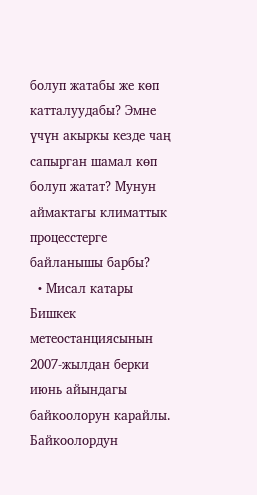болуп жатабы же көп катталуудабы? Эмне үчүн акыркы кезде чаң сапырган шамал көп болуп жатат? Мунун аймактагы климаттык процесстерге байланышы барбы?
  • Мисал катары Бишкек метеостанциясынын 2007-жылдан берки июнь айындагы байкоолорун карайлы. Байкоолордун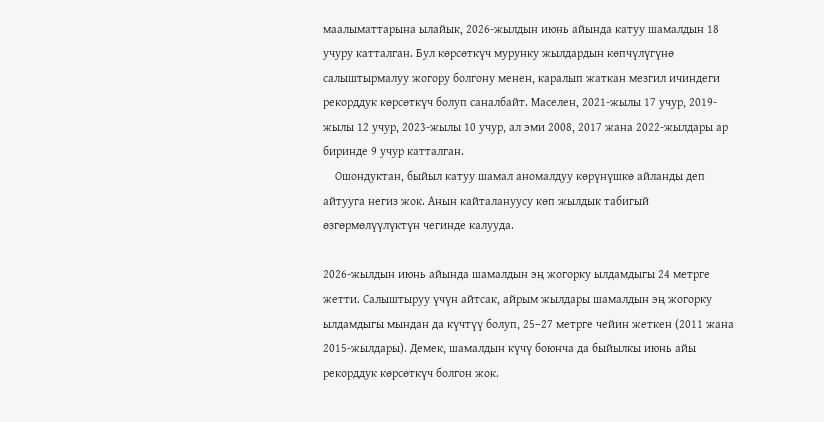маалыматтарына ылайык, 2026-жылдын июнь айында катуу шамалдын 18 учуру катталган. Бул көрсөткүч мурунку жылдардын көпчүлүгүнө салыштырмалуу жогору болгону менен, каралып жаткан мезгил ичиндеги рекорддук көрсөткүч болуп саналбайт. Маселен, 2021-жылы 17 учур, 2019-жылы 12 учур, 2023-жылы 10 учур, ал эми 2008, 2017 жана 2022-жылдары ар биринде 9 учур катталган.
    Ошондуктан, быйыл катуу шамал аномалдуу көрүнүшкө айланды деп айтууга негиз жок. Анын кайталануусу көп жылдык табигый өзгөрмөлүүлүктүн чегинде калууда.

2026-жылдын июнь айында шамалдын эң жогорку ылдамдыгы 24 метрге жетти. Салыштыруу үчүн айтсак, айрым жылдары шамалдын эң жогорку ылдамдыгы мындан да күчтүү болуп, 25–27 метрге чейин жеткен (2011 жана 2015-жылдары). Демек, шамалдын күчү боюнча да быйылкы июнь айы рекорддук көрсөткүч болгон жок.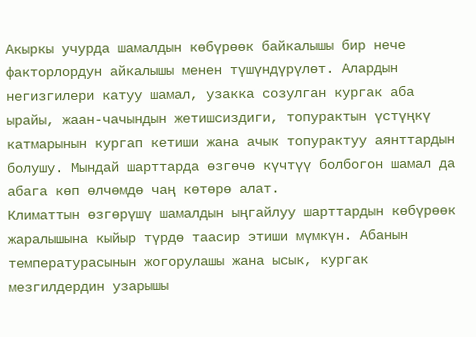Акыркы учурда шамалдын көбүрөөк байкалышы бир нече факторлордун айкалышы менен түшүндүрүлөт. Алардын негизгилери катуу шамал, узакка созулган кургак аба ырайы, жаан-чачындын жетишсиздиги, топурактын үстүңкү катмарынын кургап кетиши жана ачык топурактуу аянттардын болушу. Мындай шарттарда өзгөчө күчтүү болбогон шамал да абага көп өлчөмдө чаң көтөрө алат.
Климаттын өзгөрүшү шамалдын ыңгайлуу шарттардын көбүрөөк жаралышына кыйыр түрдө таасир этиши мүмкүн. Абанын температурасынын жогорулашы жана ысык, кургак мезгилдердин узарышы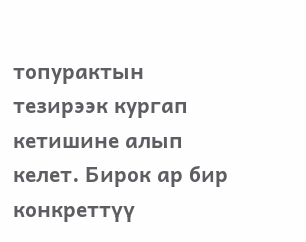топурактын тезирээк кургап кетишине алып келет. Бирок ар бир конкреттүү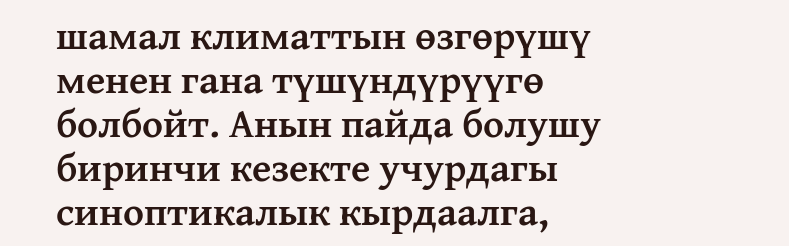шамал климаттын өзгөрүшү менен гана түшүндүрүүгө болбойт. Анын пайда болушу биринчи кезекте учурдагы синоптикалык кырдаалга,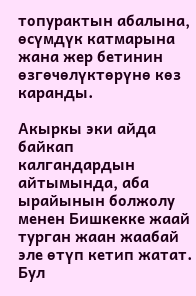топурактын абалына, өсүмдүк катмарына жана жер бетинин өзгөчөлүктөрүнө көз каранды.

Акыркы эки айда байкап калгандардын айтымында, аба ырайынын болжолу менен Бишкекке жаай турган жаан жаабай эле өтүп кетип жатат. Бул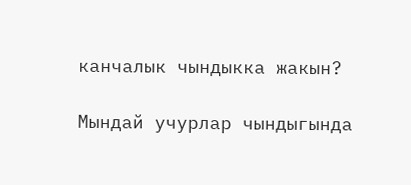канчалык чындыкка жакын?

Мындай учурлар чындыгында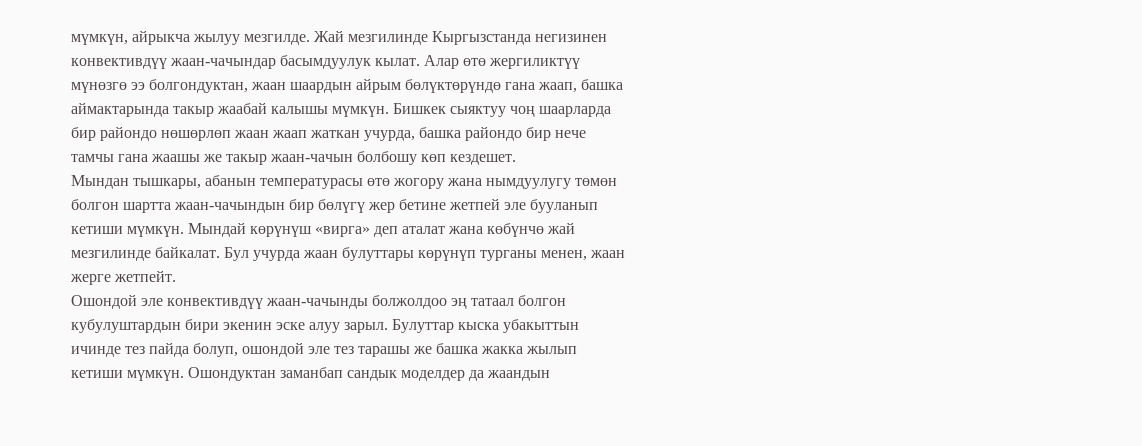мүмкүн, айрыкча жылуу мезгилде. Жай мезгилинде Кыргызстанда негизинен конвективдүү жаан-чачындар басымдуулук кылат. Алар өтө жергиликтүү мүнөзгө ээ болгондуктан, жаан шаардын айрым бөлүктөрүндө гана жаап, башка аймактарында такыр жаабай калышы мүмкүн. Бишкек сыяктуу чоң шаарларда бир райондо нөшөрлөп жаан жаап жаткан учурда, башка райондо бир нече тамчы гана жаашы же такыр жаан-чачын болбошу көп кездешет.
Мындан тышкары, абанын температурасы өтө жогору жана нымдуулугу төмөн болгон шартта жаан-чачындын бир бөлүгү жер бетине жетпей эле бууланып кетиши мүмкүн. Мындай көрүнүш «вирга» деп аталат жана көбүнчө жай мезгилинде байкалат. Бул учурда жаан булуттары көрүнүп турганы менен, жаан жерге жетпейт.
Ошондой эле конвективдүү жаан-чачынды болжолдоо эң татаал болгон кубулуштардын бири экенин эске алуу зарыл. Булуттар кыска убакыттын ичинде тез пайда болуп, ошондой эле тез тарашы же башка жакка жылып кетиши мүмкүн. Ошондуктан заманбап сандык моделдер да жаандын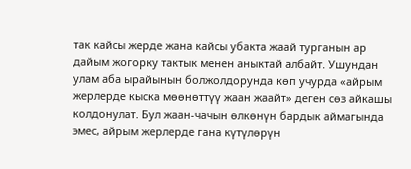так кайсы жерде жана кайсы убакта жаай турганын ар дайым жогорку тактык менен аныктай албайт. Ушундан улам аба ырайынын болжолдорунда көп учурда «айрым жерлерде кыска мөөнөттүү жаан жаайт» деген сөз айкашы колдонулат. Бул жаан-чачын өлкөнүн бардык аймагында эмес, айрым жерлерде гана күтүлөрүн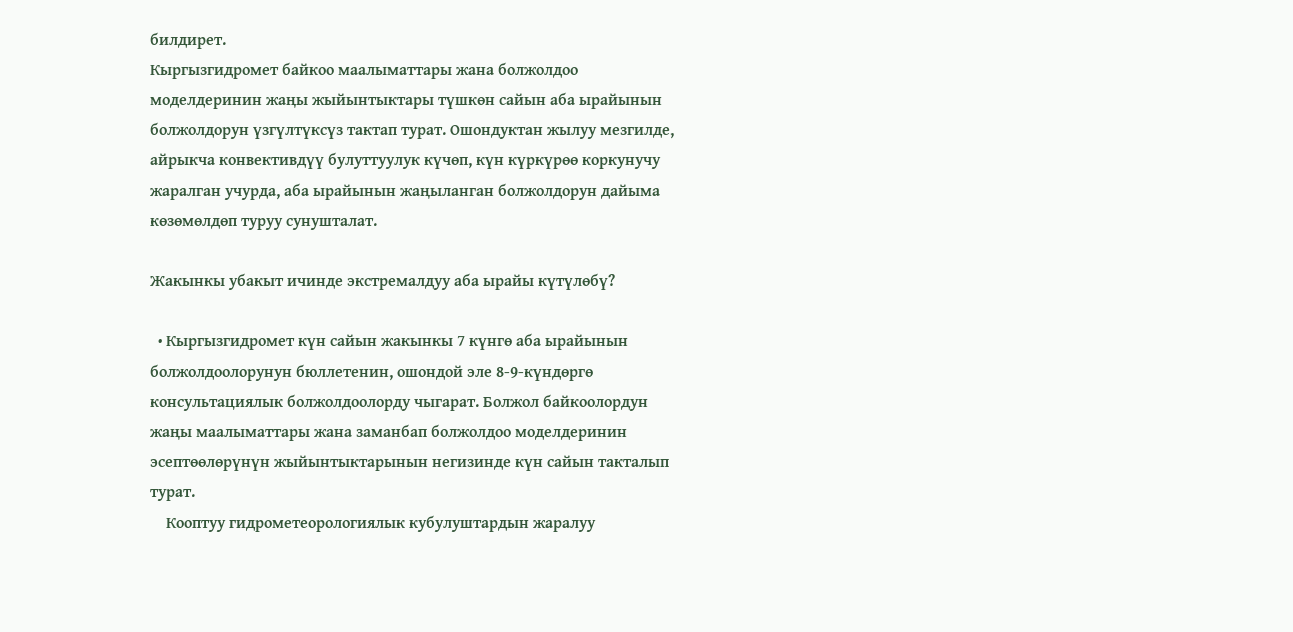билдирет.
Кыргызгидромет байкоо маалыматтары жана болжолдоо моделдеринин жаңы жыйынтыктары түшкөн сайын аба ырайынын болжолдорун үзгүлтүксүз тактап турат. Ошондуктан жылуу мезгилде, айрыкча конвективдүү булуттуулук күчөп, күн күркүрөө коркунучу жаралган учурда, аба ырайынын жаңыланган болжолдорун дайыма көзөмөлдөп туруу сунушталат.

Жакынкы убакыт ичинде экстремалдуу аба ырайы күтүлөбү?

  • Кыргызгидромет күн сайын жакынкы 7 күнгө аба ырайынын болжолдоолорунун бюллетенин, ошондой эле 8-9-күндөргө консультациялык болжолдоолорду чыгарат. Болжол байкоолордун жаңы маалыматтары жана заманбап болжолдоо моделдеринин эсептөөлөрүнүн жыйынтыктарынын негизинде күн сайын такталып турат.
    Кооптуу гидрометеорологиялык кубулуштардын жаралуу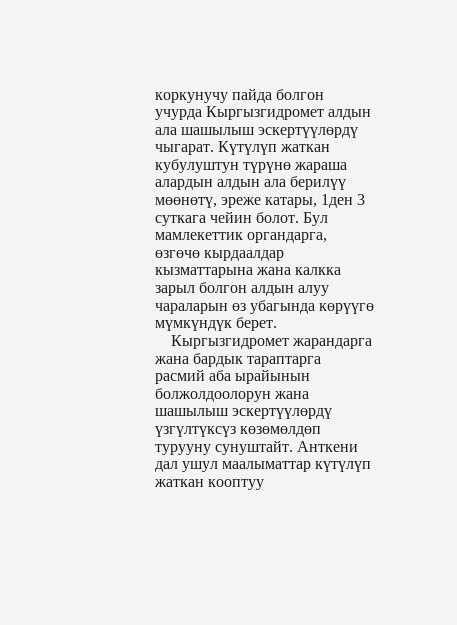коркунучу пайда болгон учурда Кыргызгидромет алдын ала шашылыш эскертүүлөрдү чыгарат. Күтүлүп жаткан кубулуштун түрүнө жараша алардын алдын ала берилүү мөөнөтү, эреже катары, 1ден 3 суткага чейин болот. Бул мамлекеттик органдарга, өзгөчө кырдаалдар кызматтарына жана калкка зарыл болгон алдын алуу чараларын өз убагында көрүүгө мүмкүндүк берет.
    Кыргызгидромет жарандарга жана бардык тараптарга расмий аба ырайынын болжолдоолорун жана шашылыш эскертүүлөрдү үзгүлтүксүз көзөмөлдөп турууну сунуштайт. Анткени дал ушул маалыматтар күтүлүп жаткан кооптуу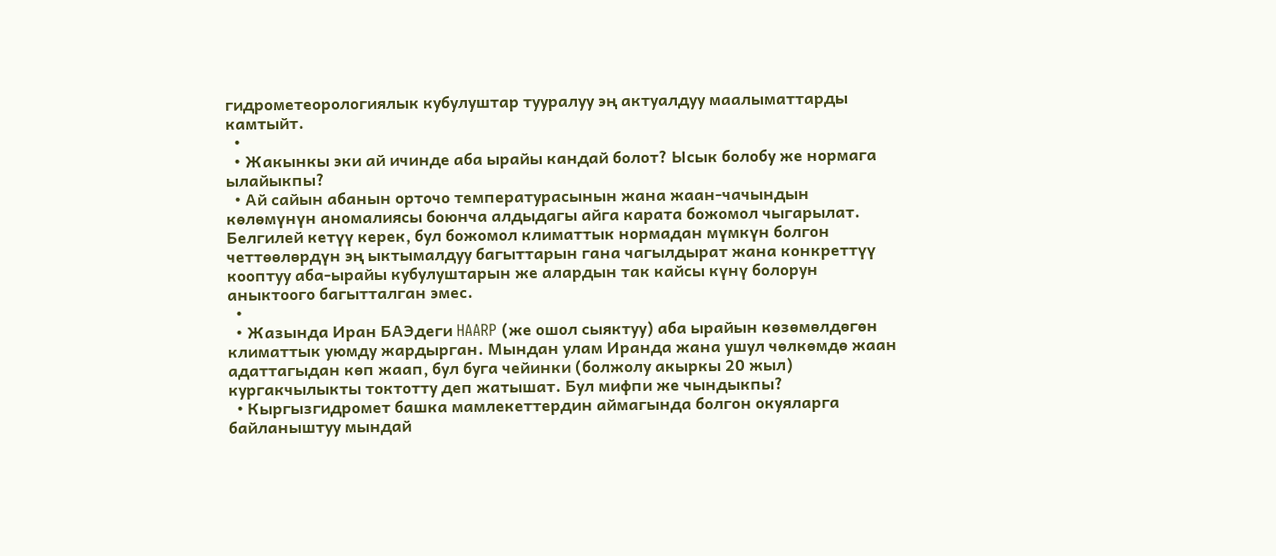гидрометеорологиялык кубулуштар тууралуу эң актуалдуу маалыматтарды камтыйт.
  •
  • Жакынкы эки ай ичинде аба ырайы кандай болот? Ысык болобу же нормага ылайыкпы?
  • Ай сайын абанын орточо температурасынын жана жаан-чачындын көлөмүнүн аномалиясы боюнча алдыдагы айга карата божомол чыгарылат. Белгилей кетүү керек, бул божомол климаттык нормадан мүмкүн болгон четтөөлөрдүн эң ыктымалдуу багыттарын гана чагылдырат жана конкреттүү кооптуу аба-ырайы кубулуштарын же алардын так кайсы күнү болорун аныктоого багытталган эмес.
  •
  • Жазында Иран БАЭдеги HAARP (же ошол сыяктуу) аба ырайын көзөмөлдөгөн климаттык уюмду жардырган. Мындан улам Иранда жана ушул чөлкөмдө жаан адаттагыдан көп жаап, бул буга чейинки (болжолу акыркы 20 жыл) кургакчылыкты токтотту деп жатышат. Бул мифпи же чындыкпы?
  • Кыргызгидромет башка мамлекеттердин аймагында болгон окуяларга байланыштуу мындай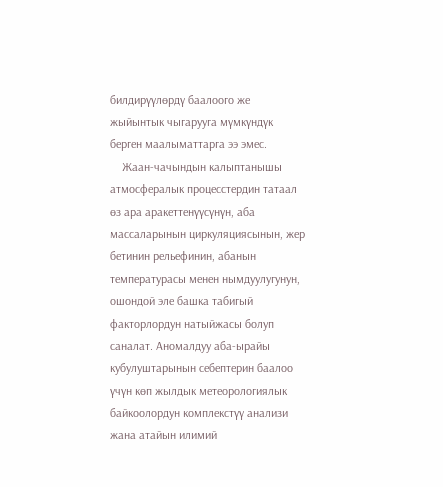билдирүүлөрдү баалоого же жыйынтык чыгарууга мүмкүндүк берген маалыматтарга ээ эмес.
    Жаан-чачындын калыптанышы атмосфералык процесстердин татаал өз ара аракеттенүүсүнүн, аба массаларынын циркуляциясынын, жер бетинин рельефинин, абанын температурасы менен нымдуулугунун, ошондой эле башка табигый факторлордун натыйжасы болуп саналат. Аномалдуу аба-ырайы кубулуштарынын себептерин баалоо үчүн көп жылдык метеорологиялык байкоолордун комплекстүү анализи жана атайын илимий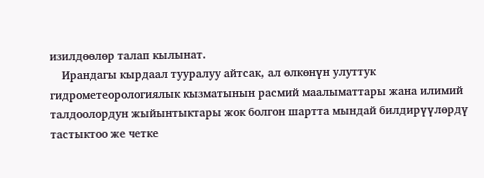изилдөөлөр талап кылынат.
    Ирандагы кырдаал тууралуу айтсак, ал өлкөнүн улуттук гидрометеорологиялык кызматынын расмий маалыматтары жана илимий талдоолордун жыйынтыктары жок болгон шартта мындай билдирүүлөрдү тастыктоо же четке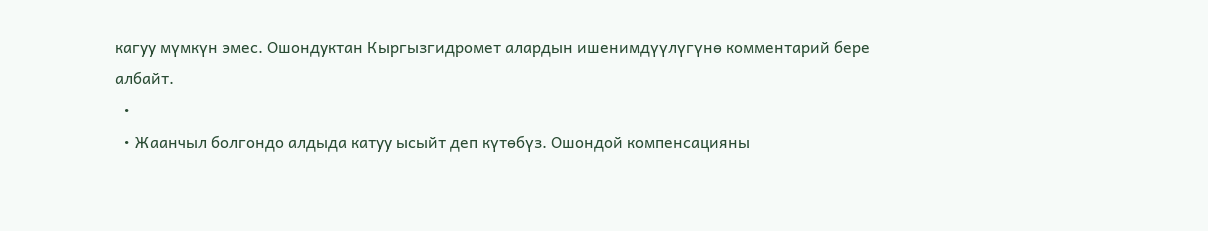кагуу мүмкүн эмес. Ошондуктан Кыргызгидромет алардын ишенимдүүлүгүнө комментарий бере албайт.
  •
  • Жаанчыл болгондо алдыда катуу ысыйт деп күтөбүз. Ошондой компенсацияны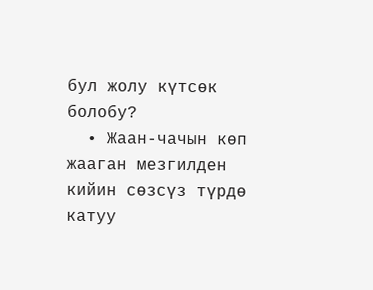бул жолу күтсөк болобу?
  • Жаан-чачын көп жааган мезгилден кийин сөзсүз түрдө катуу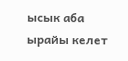ысык аба ырайы келет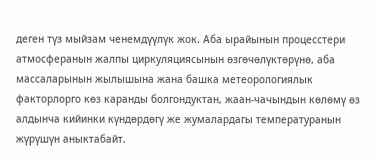деген түз мыйзам ченемдүүлүк жок. Аба ырайынын процесстери атмосферанын жалпы циркуляциясынын өзгөчөлүктөрүнө, аба массаларынын жылышына жана башка метеорологиялык факторлорго көз каранды болгондуктан, жаан-чачындын көлөмү өз алдынча кийинки күндөрдөгү же жумалардагы температуранын жүрүшүн аныктабайт.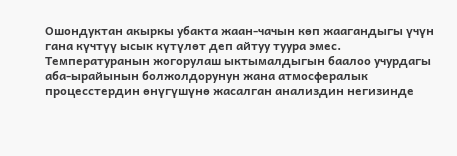Ошондуктан акыркы убакта жаан-чачын көп жаагандыгы үчүн гана күчтүү ысык күтүлөт деп айтуу туура эмес. Температуранын жогорулаш ыктымалдыгын баалоо учурдагы аба-ырайынын болжолдорунун жана атмосфералык процесстердин өнүгүшүнө жасалган анализдин негизинде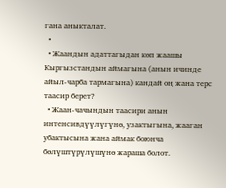гана аныкталат.
  •
  • Жаандын адаттагыдан көп жаашы Кыргызстандын аймагына (анын ичинде айыл-чарба тармагына) кандай оң жана терс таасир берет?
  • Жаан-чачындын таасири анын интенсивдүүлүгүнө, узактыгына, жааган убактысына жана аймак боюнча бөлүштүрүлүшүнө жараша болот.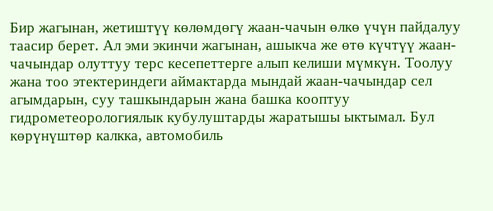Бир жагынан, жетиштүү көлөмдөгү жаан-чачын өлкө үчүн пайдалуу таасир берет. Ал эми экинчи жагынан, ашыкча же өтө күчтүү жаан-чачындар олуттуу терс кесепеттерге алып келиши мүмкүн. Тоолуу жана тоо этектериндеги аймактарда мындай жаан-чачындар сел агымдарын, суу ташкындарын жана башка кооптуу гидрометеорологиялык кубулуштарды жаратышы ыктымал. Бул көрүнүштөр калкка, автомобиль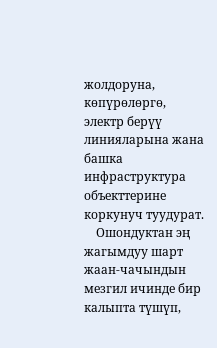жолдоруна, көпүрөлөргө, электр берүү линияларына жана башка инфраструктура объекттерине коркунуч туудурат.
    Ошондуктан эң жагымдуу шарт  жаан-чачындын мезгил ичинде бир калыпта түшүп,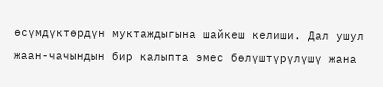өсүмдүктөрдүн муктаждыгына шайкеш келиши. Дал ушул жаан-чачындын бир калыпта эмес бөлүштүрүлүшү жана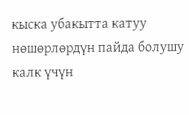кыска убакытта катуу нөшөрлөрдүн пайда болушу калк үчүн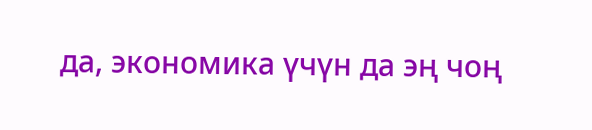да, экономика үчүн да эң чоң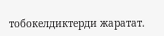тобокелдиктерди жаратат.